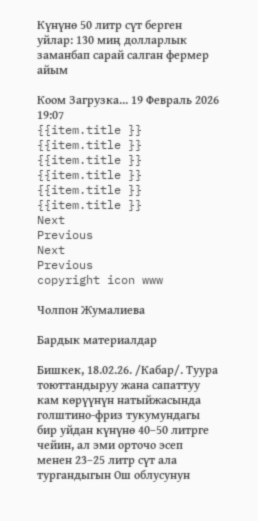Күнүнө 50 литр сүт берген уйлар: 130 миң долларлык заманбап сарай салган фермер айым

Коом Загрузка... 19 Февраль 2026 19:07
{{item.title }}
{{item.title }}
{{item.title }}
{{item.title }}
{{item.title }}
{{item.title }}
Next
Previous
Next
Previous
copyright icon www

Чолпон Жумалиева

Бардык материалдар

Бишкек, 18.02.26. /Кабар/. Туура тоюттандыруу жана сапаттуу кам көрүүнүн натыйжасында голштино-фриз тукумундагы бир уйдан күнүнө 40–50 литрге чейин, ал эми орточо эсеп менен 23–25 литр сүт ала тургандыгын Ош облусунун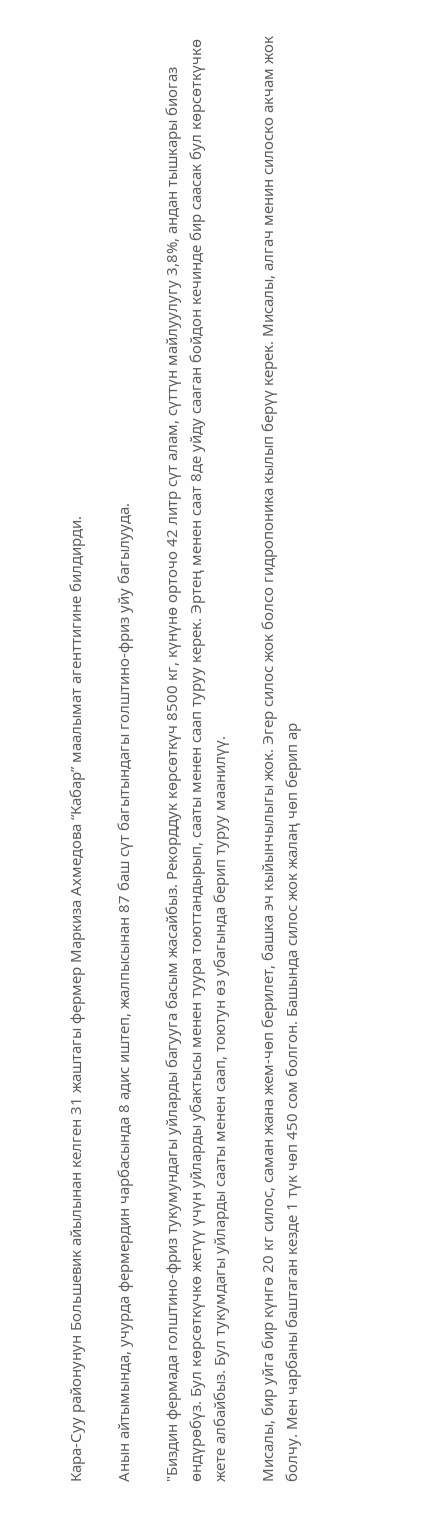Кара-Суу районунун Большевик айылынан келген 31 жаштагы фермер Маркиза Ахмедова “Кабар” маалымат агенттигине билдирди.

Анын айтымында, учурда фермердин чарбасында 8 адис иштеп, жалпысынан 87 баш сүт багытындагы голштино-фриз уйу багылууда.

"Биздин фермада голштино-фриз тукумундагы уйларды багууга басым жасайбыз. Рекорддук көрсөткүч 8500 кг, күнүнө орточо 42 литр сүт алам, сүттүн майлуулугу 3,8%, андан тышкары биогаз өндүрөбүз. Бул көрсөткүчкө жетүү үчүн уйларды убактысы менен туура тоюттандырып, сааты менен саап туруу керек. Эртең менен саат 8де уйду сааган бойдон кечинде бир саасак бул көрсөткүчкө жете албайбыз. Бул тукумдагы уйларды сааты менен саап, тоютун өз убагында берип туруу маанилүү.

Мисалы, бир уйга бир күнгө 20 кг силос, саман жана жем-чөп берилет, башка эч кыйынчылыгы жок. Эгер силос жок болсо гидропоника кылып берүү керек. Мисалы, алгач менин силоско акчам жок болчу. Мен чарбаны баштаган кезде 1 түк чөп 450 сом болгон. Башында силос жок жалаң чөп берип ар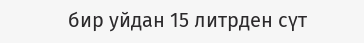бир уйдан 15 литрден сүт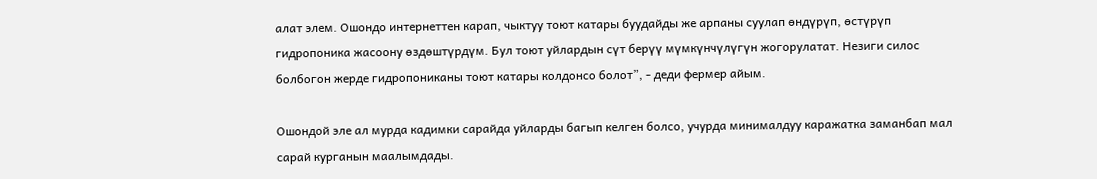алат элем. Ошондо интернеттен карап, чыктуу тоют катары буудайды же арпаны суулап өндүрүп, өстүрүп гидропоника жасоону өздөштүрдүм. Бул тоют уйлардын сүт берүү мүмкүнчүлүгүн жогорулатат. Незиги силос болбогон жерде гидропониканы тоют катары колдонсо болот”, - деди фермер айым.

Ошондой эле ал мурда кадимки сарайда уйларды багып келген болсо, учурда минималдуу каражатка заманбап мал сарай курганын маалымдады.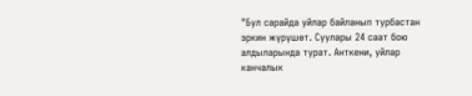"Бул сарайда уйлар байланып турбастан эркин жүрүшөт. Суулары 24 саат бою алдыларында турат. Анткени, уйлар канчалык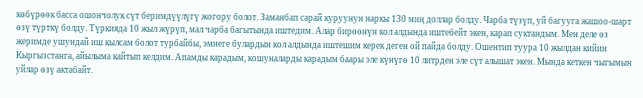көбүрөөк басса ошончолук сүт беримдүүлүгү жогору болот. Заманбап сарай куруунун наркы 130 миң доллар болду. Чарба түзүп, уй багууга жашоо-шарт өзү түрткү болду. Түркияда 10 жыл жүрүп, мал чарба багытында иштедим. Алар бирөөнүн кол алдында иштебейт экен, карап суктандым. Мен деле өз жеримде ушундай иш кылсам болот турбайбы, эмнеге булардын кол алдында иштешим керек деген ой пайда болду. Ошентип туура 10 жылдан кийин Кыргызстанга, айылыма кайтып келдим. Апамды карадым, кошуналарды карадым баары эле күнүгө 10 литрден эле сүт алышат экен. Мында кеткен чыгымын уйлар өзү актабайт.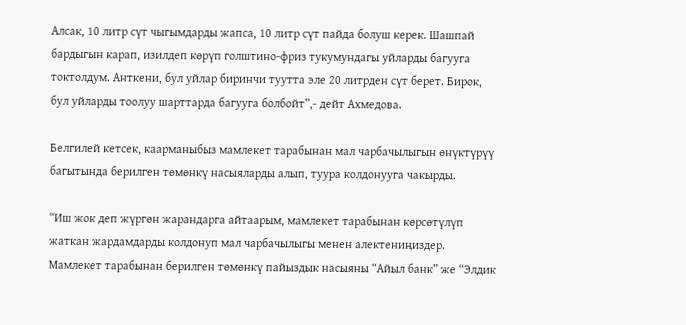Алсак, 10 литр сүт чыгымдарды жапса, 10 литр сүт пайда болуш керек. Шашпай бардыгын карап, изилдеп көрүп голштино-фриз тукумундагы уйларды багууга токтолдум. Анткени, бул уйлар биринчи туутта эле 20 литрден сүт берет. Бирок, бул уйларды тоолуу шарттарда багууга болбойт”,- дейт Ахмедова.

Белгилей кетсек, каарманыбыз мамлекет тарабынан мал чарбачылыгын өнүктүрүү багытында берилген төмөнкү насыяларды алып, туура колдонууга чакырды.

“Иш жок деп жүргөн жарандарга айтаарым, мамлекет тарабынан көрсөтүлүп жаткан жардамдарды колдонуп мал чарбачылыгы менен алектениңиздер. Мамлекет тарабынан берилген төмөнкү пайыздык насыяны “Айыл банк” же “Элдик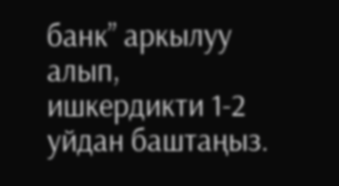банк” аркылуу алып, ишкердикти 1-2 уйдан баштаңыз.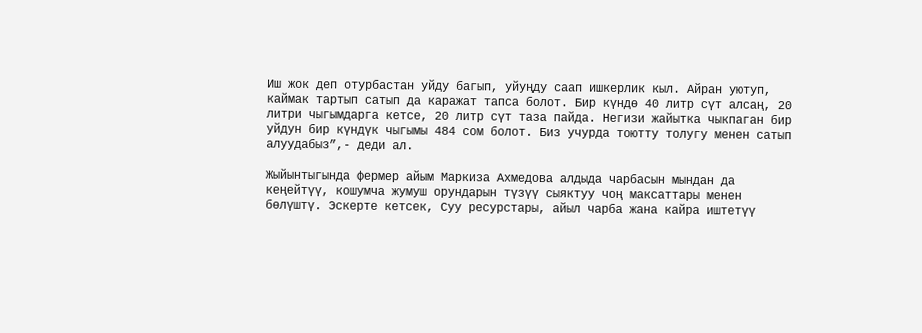Иш жок деп отурбастан уйду багып, уйуңду саап ишкерлик кыл. Айран уютуп, каймак тартып сатып да каражат тапса болот. Бир күндө 40 литр сүт алсаң, 20 литри чыгымдарга кетсе, 20 литр сүт таза пайда. Негизи жайытка чыкпаган бир уйдун бир күндүк чыгымы 484 сом болот. Биз учурда тоютту толугу менен сатып алуудабыз”,- деди ал.

Жыйынтыгында фермер айым Маркиза Ахмедова алдыда чарбасын мындан да кеңейтүү, кошумча жумуш орундарын түзүү сыяктуу чоң максаттары менен бөлүштү. Эскерте кетсек, Суу ресурстары, айыл чарба жана кайра иштетүү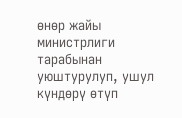өнөр жайы министрлиги тарабынан уюштурулуп, ушул күндөрү өтүп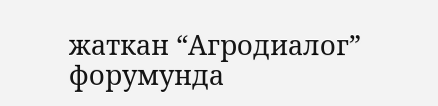жаткан “Агродиалог” форумунда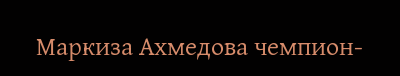Маркиза Ахмедова чемпион-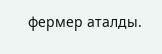фермер аталды.